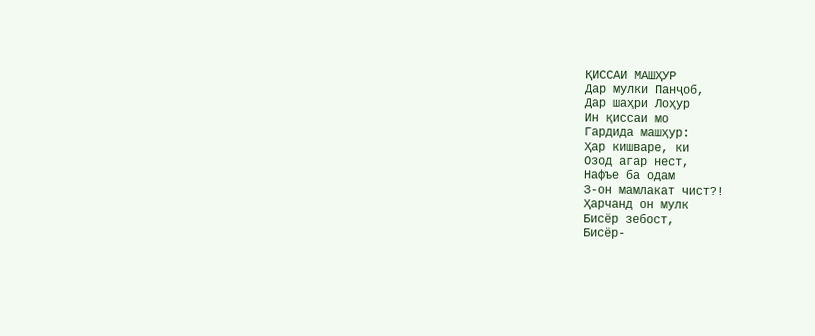ҚИССАИ МАШҲУР
Дар мулки Панҷоб,
Дар шаҳри Лоҳур
Ин қиссаи мо
Гардида машҳур:
Ҳар кишваре, ки
Озод агар нест,
Нафъе ба одам
З-он мамлакат чист?!
Ҳарчанд он мулк
Бисёр зебост,
Бисёр-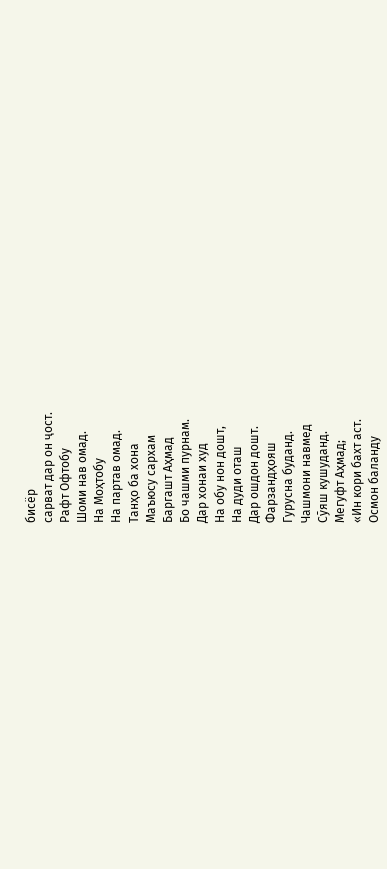бисёр
сарват дар он ҷост.
Рафт Офтобу
Шоми нав омад.
На Моҳтобу
На партав омад.
Танҳо ба хона
Маъюсу сархам
Баргашт Аҳмад
Бо чашми пурнам.
Дар хонаи худ
На обу нон дошт,
На дуди оташ
Дар ошдон дошт.
Фарзандҳояш
Гурусна буданд.
Чашмони навмед
Сӯяш кушуданд.
Мегуфт Аҳмад;
«Ин кори бахт аст.
Осмон баланду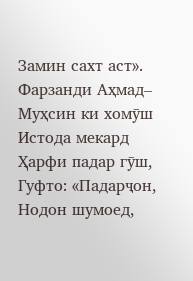Замин сахт аст».
Фарзанди Аҳмад–
Муҳсин ки хомӯш
Истода мекард
Ҳарфи падар гӯш,
Гуфто: «Падарҷон,
Нодон шумоед,